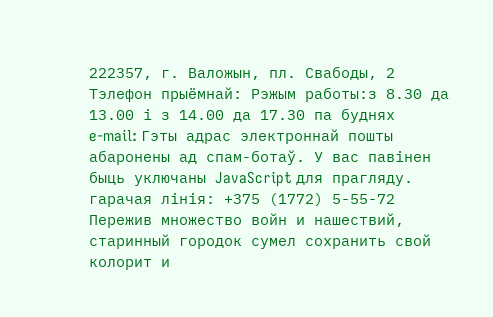222357, г. Валожын, пл. Свабоды, 2
Тэлефон прыёмнай: Рэжым работы:з 8.30 да 13.00 і з 14.00 да 17.30 па буднях
e-mail: Гэты адрас электроннай пошты абаронены ад спам-ботаў. У вас павінен быць уключаны JavaScript для прагляду.
гарачая лінія: +375 (1772) 5-55-72
Пережив множество войн и нашествий, старинный городок сумел сохранить свой колорит и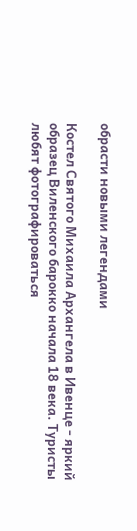обрасти новыми легендами

Костел Святого Михаила Архангела в Ивенце - яркий образец Виленского барокко начала 18 века. Туристы любят фотографироваться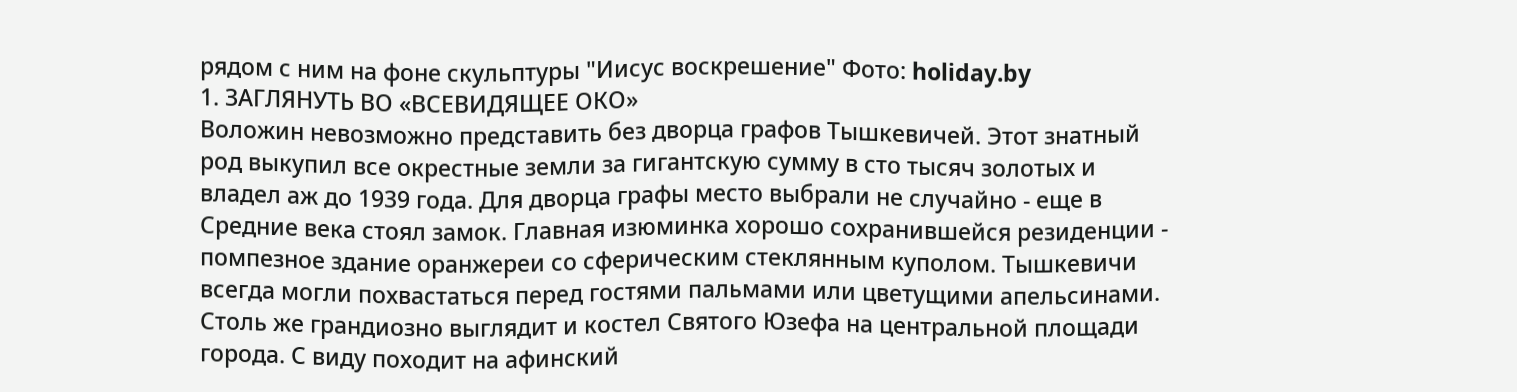рядом с ним на фоне скульптуры "Иисус воскрешение" Фото: holiday.by
1. ЗАГЛЯНУТЬ ВО «ВСЕВИДЯЩЕЕ ОКО»
Воложин невозможно представить без дворца графов Тышкевичей. Этот знатный род выкупил все окрестные земли за гигантскую сумму в сто тысяч золотых и владел аж до 1939 года. Для дворца графы место выбрали не случайно - еще в Средние века стоял замок. Главная изюминка хорошо сохранившейся резиденции - помпезное здание оранжереи со сферическим стеклянным куполом. Тышкевичи всегда могли похвастаться перед гостями пальмами или цветущими апельсинами.
Столь же грандиозно выглядит и костел Святого Юзефа на центральной площади города. С виду походит на афинский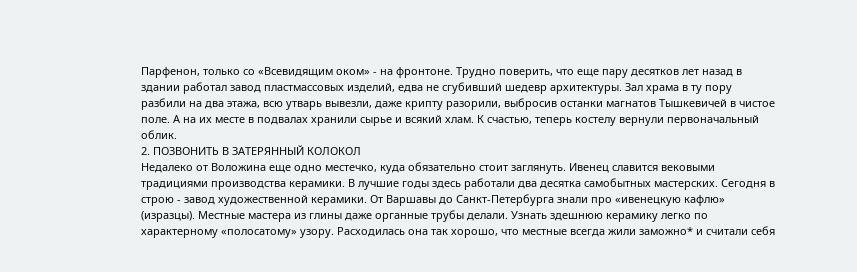Парфенон, только со «Всевидящим оком» - на фронтоне. Трудно поверить, что еще пару десятков лет назад в здании работал завод пластмассовых изделий, едва не сгубивший шедевр архитектуры. Зал храма в ту пору разбили на два этажа, всю утварь вывезли, даже крипту разорили, выбросив останки магнатов Тышкевичей в чистое поле. А на их месте в подвалах хранили сырье и всякий хлам. К счастью, теперь костелу вернули первоначальный облик.
2. ПОЗВОНИТЬ В ЗАТЕРЯННЫЙ КОЛОКОЛ
Недалеко от Воложина еще одно местечко, куда обязательно стоит заглянуть. Ивенец славится вековыми традициями производства керамики. В лучшие годы здесь работали два десятка самобытных мастерских. Сегодня в строю - завод художественной керамики. От Варшавы до Санкт-Петербурга знали про «ивенецкую кафлю» (изразцы). Местные мастера из глины даже органные трубы делали. Узнать здешнюю керамику легко по характерному «полосатому» узору. Расходилась она так хорошо, что местные всегда жили заможно* и считали себя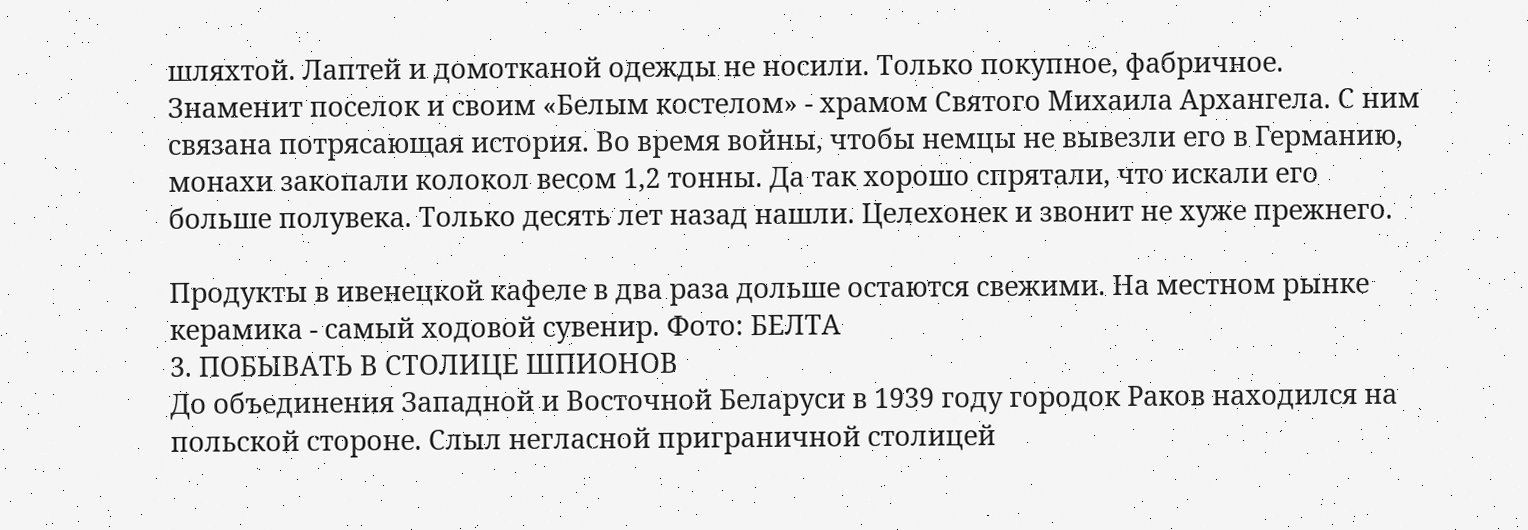шляхтой. Лаптей и домотканой одежды не носили. Только покупное, фабричное.
Знаменит поселок и своим «Белым костелом» - храмом Святого Михаила Архангела. С ним связана потрясающая история. Во время войны, чтобы немцы не вывезли его в Германию, монахи закопали колокол весом 1,2 тонны. Да так хорошо спрятали, что искали его больше полувека. Только десять лет назад нашли. Целехонек и звонит не хуже прежнего.

Продукты в ивенецкой кафеле в два раза дольше остаются свежими. На местном рынке керамика - самый ходовой сувенир. Фото: БЕЛТА
3. ПОБЫВАТЬ В СТОЛИЦЕ ШПИОНОВ
До объединения Западной и Восточной Беларуси в 1939 году городок Раков находился на польской стороне. Слыл негласной приграничной столицей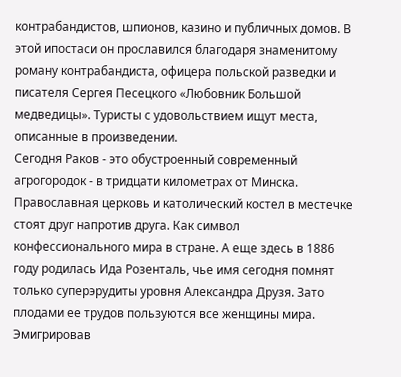контрабандистов, шпионов, казино и публичных домов. В этой ипостаси он прославился благодаря знаменитому роману контрабандиста, офицера польской разведки и писателя Сергея Песецкого «Любовник Большой медведицы». Туристы с удовольствием ищут места, описанные в произведении.
Сегодня Раков - это обустроенный современный агрогородок - в тридцати километрах от Минска. Православная церковь и католический костел в местечке стоят друг напротив друга. Как символ конфессионального мира в стране. А еще здесь в 1886 году родилась Ида Розенталь, чье имя сегодня помнят только суперэрудиты уровня Александра Друзя. Зато плодами ее трудов пользуются все женщины мира. Эмигрировав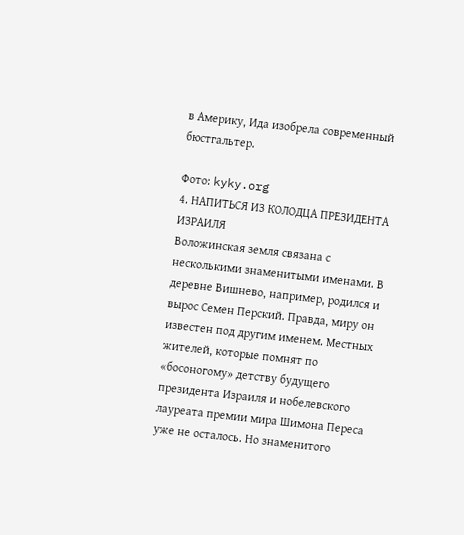в Америку, Ида изобрела современный бюстгальтер.

Фото: kyky.org
4. НАПИТЬСЯ ИЗ КОЛОДЦА ПРЕЗИДЕНТА ИЗРАИЛЯ
Воложинская земля связана с несколькими знаменитыми именами. В деревне Вишнево, например, родился и вырос Семен Перский. Правда, миру он известен под другим именем. Местных жителей, которые помнят по «босоногому» детству будущего президента Израиля и нобелевского лауреата премии мира Шимона Переса уже не осталось. Но знаменитого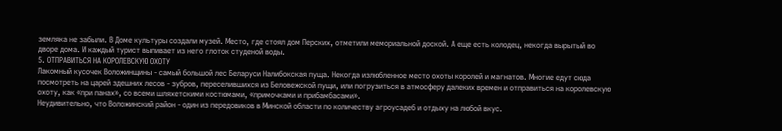земляка не забыли. В Доме культуры создали музей. Место, где стоял дом Перских, отметили мемориальной доской. А еще есть колодец, некогда вырытый во дворе дома. И каждый турист выпивает из него глоток студеной воды.
5. ОТПРАВИТЬСЯ НА КОРОЛЕВСКУЮ ОХОТУ
Лакомный кусочек Воложинщины - самый большой лес Беларуси Налибокская пуща. Некогда излюбленное место охоты королей и магнатов. Многие едут сюда посмотреть на царей здешних лесов - зубров, переселившихся из Беловежской пущи, или погрузиться в атмосферу далеких времен и отправиться на королевскую охоту, как «при панах», со всеми шляхетскими костюмами, «примочками и прибамбасами».
Неудивительно, что Воложинский район - один из передовиков в Минской области по количеству агроусадеб и отдыху на любой вкус.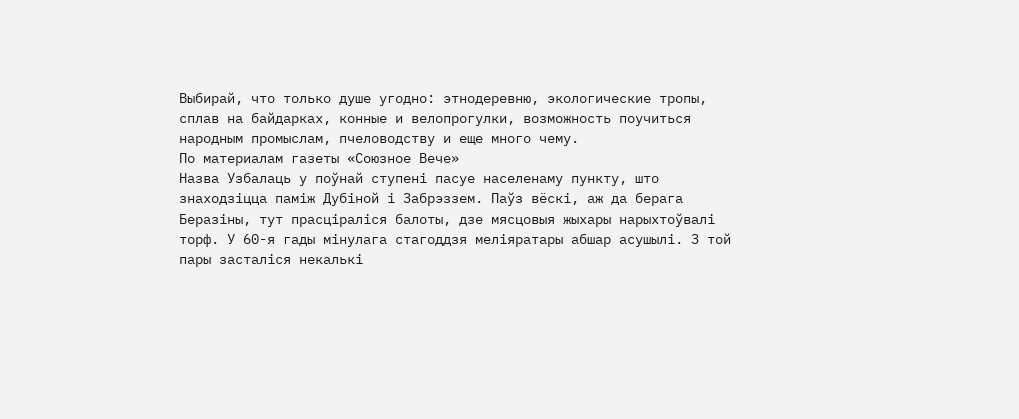Выбирай, что только душе угодно: этнодеревню, экологические тропы, сплав на байдарках, конные и велопрогулки, возможность поучиться народным промыслам, пчеловодству и еще много чему.
По материалам газеты «Союзное Вече»
Назва Узбалаць у поўнай ступені пасуе населенаму пункту, што знаходзіцца паміж Дубіной і Забрэззем. Паўз вёскі, аж да берага Беразіны, тут прасціраліся балоты, дзе мясцовыя жыхары нарыхтоўвалі торф. У 60-я гады мінулага стагоддзя меліяратары абшар асушылі. З той пары засталіся некалькі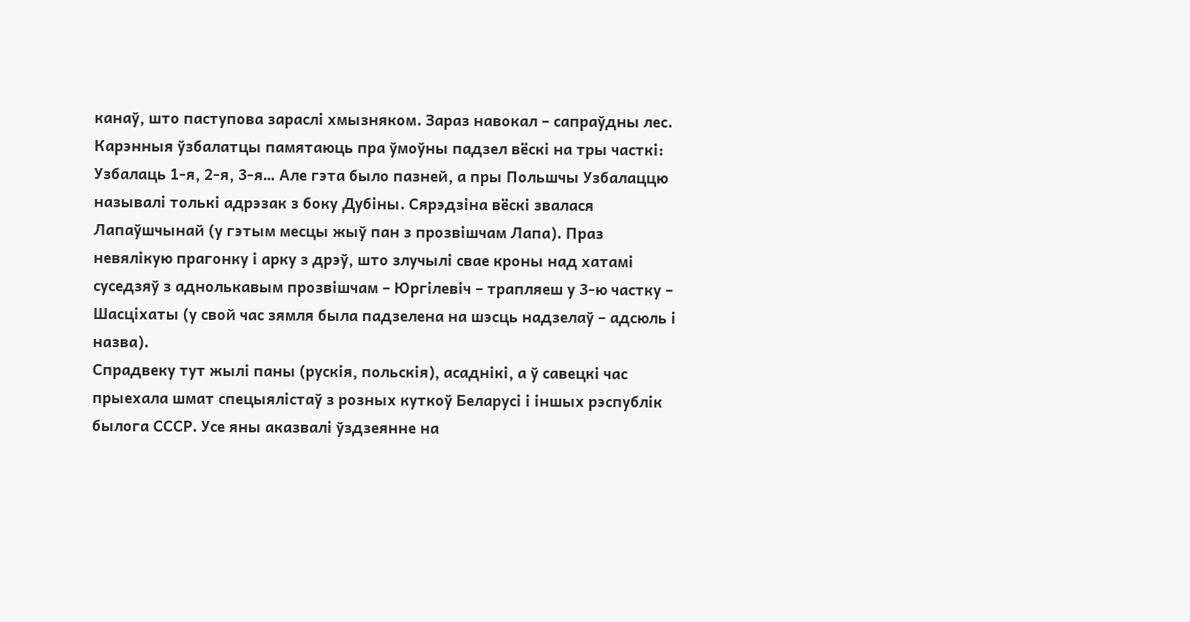канаў, што паступова зараслі хмызняком. Зараз навокал – сапраўдны лес.
Карэнныя ўзбалатцы памятаюць пра ўмоўны падзел вёскі на тры часткі: Узбалаць 1-я, 2-я, 3-я… Але гэта было пазней, а пры Польшчы Узбалаццю называлі толькі адрэзак з боку Дубіны. Сярэдзіна вёскі звалася Лапаўшчынай (у гэтым месцы жыў пан з прозвішчам Лапа). Праз невялікую прагонку і арку з дрэў, што злучылі свае кроны над хатамі суседзяў з аднолькавым прозвішчам – Юргілевіч – трапляеш у 3-ю частку – Шасціхаты (у свой час зямля была падзелена на шэсць надзелаў – адсюль і назва).
Спрадвеку тут жылі паны (рускія, польскія), асаднікі, а ў савецкі час прыехала шмат спецыялістаў з розных куткоў Беларусі і іншых рэспублік былога СССР. Усе яны аказвалі ўздзеянне на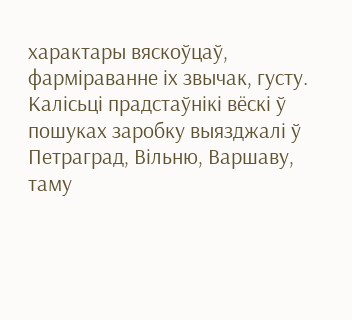характары вяскоўцаў, фарміраванне іх звычак, густу. Калісьці прадстаўнікі вёскі ў пошуках заробку выязджалі ў Петраград, Вільню, Варшаву, таму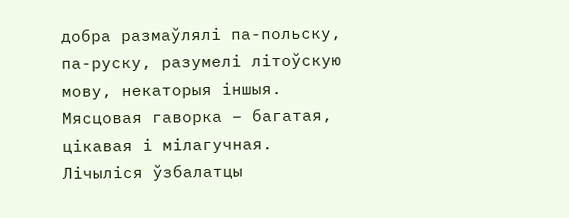добра размаўлялі па-польску, па-руску, разумелі літоўскую мову, некаторыя іншыя. Мясцовая гаворка – багатая, цікавая і мілагучная. Лічыліся ўзбалатцы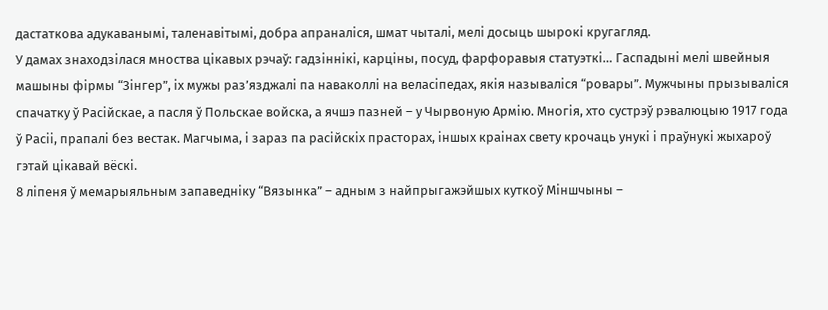дастаткова адукаванымі, таленавітымі, добра апраналіся, шмат чыталі, мелі досыць шырокі кругагляд.
У дамах знаходзілася мноства цікавых рэчаў: гадзіннікі, карціны, посуд, фарфоравыя статуэткі… Гаспадыні мелі швейныя машыны фірмы “Зінгер”, іх мужы раз’язджалі па наваколлі на веласіпедах, якія называліся “ровары”. Мужчыны прызываліся спачатку ў Расійскае, а пасля ў Польскае войска, а ячшэ пазней – у Чырвоную Армію. Многія, хто сустрэў рэвалюцыю 1917 года ў Расіі, прапалі без вестак. Магчыма, і зараз па расійскіх прасторах, іншых краінах свету крочаць унукі і праўнукі жыхароў гэтай цікавай вёскі.
8 ліпеня ў мемарыяльным запаведніку “Вязынка” – адным з найпрыгажэйшых куткоў Міншчыны –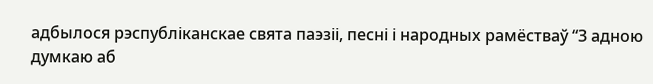адбылося рэспубліканскае свята паэзіі, песні і народных рамёстваў “З адною думкаю аб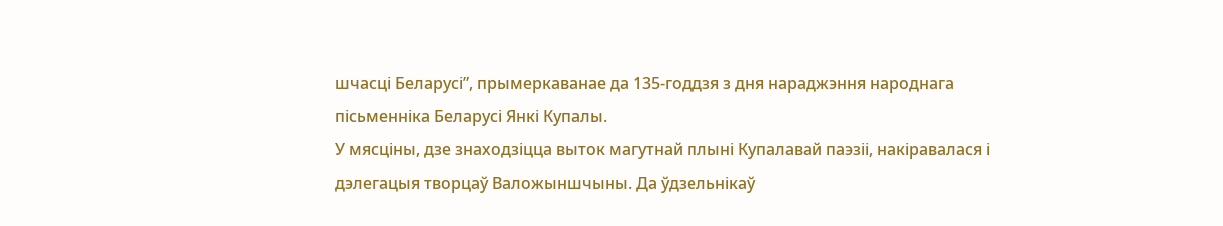шчасці Беларусі”, прымеркаванае да 135-годдзя з дня нараджэння народнага пісьменніка Беларусі Янкі Купалы.
У мясціны, дзе знаходзіцца выток магутнай плыні Купалавай паэзіі, накіравалася і дэлегацыя творцаў Валожыншчыны. Да ўдзельнікаў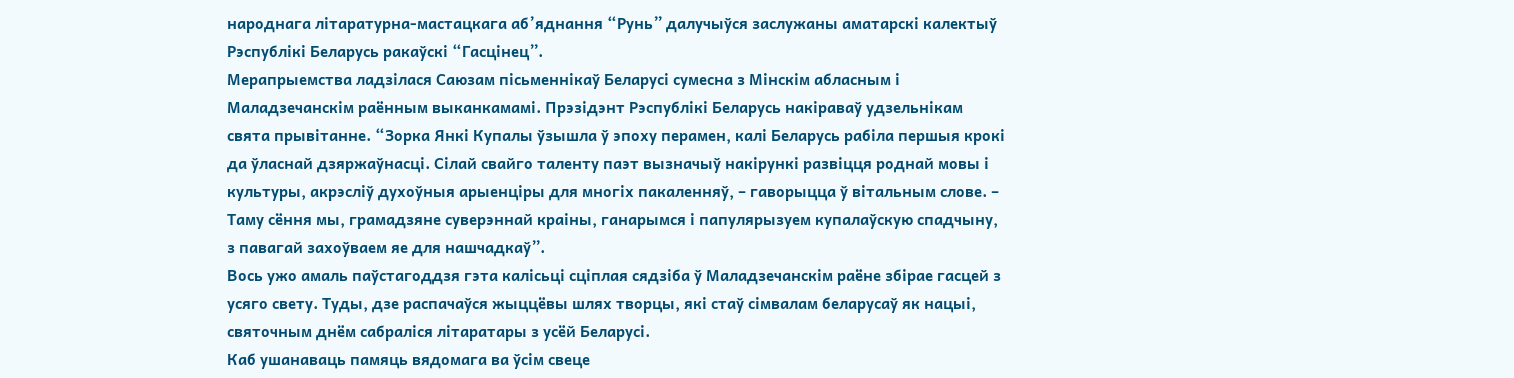народнага літаратурна-мастацкага аб’яднання “Рунь” далучыўся заслужаны аматарскі калектыў Рэспублікі Беларусь ракаўскі “Гасцінец”.
Мерапрыемства ладзілася Саюзам пісьменнікаў Беларусі сумесна з Мінскім абласным і Маладзечанскім раённым выканкамамі. Прэзідэнт Рэспублікі Беларусь накіраваў удзельнікам свята прывітанне. “Зорка Янкі Купалы ўзышла ў эпоху перамен, калі Беларусь рабіла першыя крокі да ўласнай дзяржаўнасці. Сілай свайго таленту паэт вызначыў накірункі развіцця роднай мовы і культуры, акрэсліў духоўныя арыенціры для многіх пакаленняў, – гаворыцца ў вітальным слове. – Таму сёння мы, грамадзяне суверэннай краіны, ганарымся і папулярызуем купалаўскую спадчыну, з павагай захоўваем яе для нашчадкаў”.
Вось ужо амаль паўстагоддзя гэта калісьці сціплая сядзіба ў Маладзечанскім раёне збірае гасцей з усяго свету. Туды, дзе распачаўся жыццёвы шлях творцы, які стаў сімвалам беларусаў як нацыі, святочным днём сабраліся літаратары з усёй Беларусі.
Каб ушанаваць памяць вядомага ва ўсім свеце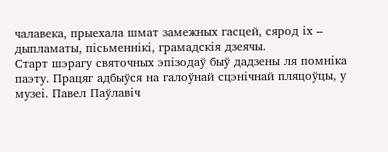чалавека, прыехала шмат замежных гасцей, сярод іх – дыпламаты, пісьменнікі, грамадскія дзеячы.
Старт шэрагу святочных эпізодаў быў дадзены ля помніка паэту. Працяг адбыўся на галоўнай сцэнічнай пляцоўцы, у музеі. Павел Паўлавіч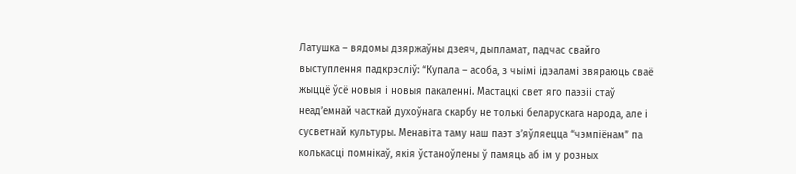Латушка – вядомы дзяржаўны дзеяч, дыпламат, падчас свайго выступлення падкрэсліў: “Купала – асоба, з чыімі ідэаламі звяраюць сваё жыццё ўсё новыя і новыя пакаленні. Мастацкі свет яго паэзіі стаў неад’емнай часткай духоўнага скарбу не толькі беларускага народа, але і сусветнай культуры. Менавіта таму наш паэт з’яўляецца “чэмпіёнам” па колькасці помнікаў, якія ўстаноўлены ў памяць аб ім у розных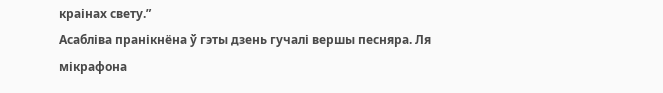краінах свету.”
Асабліва пранікнёна ў гэты дзень гучалі вершы песняра. Ля мікрафона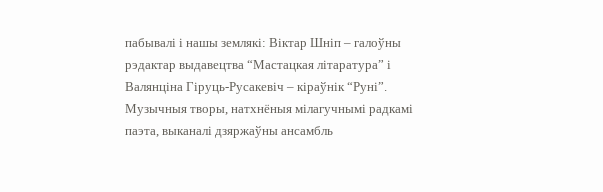пабывалі і нашы землякі: Віктар Шніп – галоўны рэдактар выдавецтва “Мастацкая літаратура” і Валянціна Гіруць-Русакевіч – кіраўнік “Руні”.
Музычныя творы, натхнёныя мілагучнымі радкамі паэта, выканалі дзяржаўны ансамбль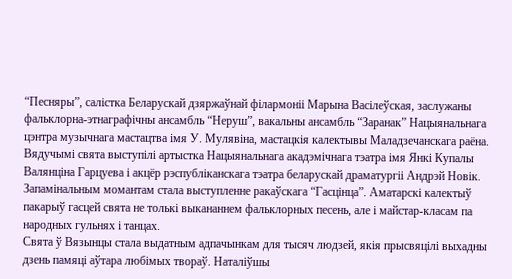“Песняры”, салістка Беларускай дзяржаўнай філармоніі Марына Васілеўская, заслужаны фальклорна-этнаграфічны ансамбль “Неруш”, вакальны ансамбль “Заранак” Нацыянальнага цэнтра музычнага мастацтва імя У. Мулявіна, мастацкія калектывы Маладзечанскага раёна. Вядучымі свята выступілі артыстка Нацыянальнага акадэмічнага тэатра імя Янкі Купалы Валянціна Гарцуева і акцёр рэспубліканскага тэатра беларускай драматургіі Андрэй Новік.
Запамінальным момантам стала выступленне ракаўскага “Гасцінца”. Аматарскі калектыў пакарыў гасцей свята не толькі выкананнем фальклорных песень, але і майстар-класам па народных гульнях і танцах.
Свята ў Вязынцы стала выдатным адпачынкам для тысяч людзей, якія прысвяцілі выхадны дзень памяці аўтара любімых твораў. Наталіўшы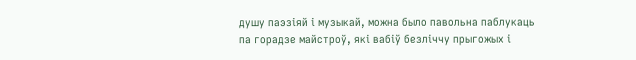душу паэзіяй і музыкай, можна было павольна паблукаць па горадзе майстроў, які вабіў безліччу прыгожых і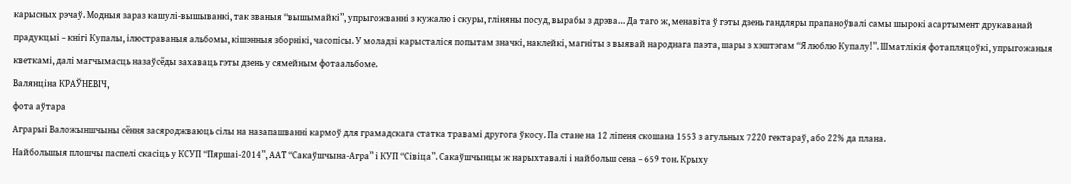карысных рэчаў. Модныя зараз кашулі-вышыванкі, так званыя “вышымайкі”, упрыгожванні з кужалю і скуры, гліняны посуд, вырабы з дрэва… Да таго ж, менавіта ў гэты дзень гандляры прапаноўвалі самы шырокі асартымент друкаванай прадукцыі – кнігі Купалы, ілюстраваныя альбомы, кішэнныя зборнікі, часопісы. У моладзі карысталіся попытам значкі, наклейкі, магніты з выявай народнага паэта, шары з хэштэгам “Я люблю Купалу!”. Шматлікія фотапляцоўкі, упрыгожаныя кветкамі, далі магчымасць назаўсёды захаваць гэты дзень у сямейным фотаальбоме.
Валянціна КРАЎНЕВІЧ,
фота аўтара
Аграрыі Валожыншчыны сёння засяроджваюць сілы на назапашванні кармоў для грамадскага статка травамі другога ўкосу. Па стане на 12 ліпеня скошана 1553 з агульных 7220 гектараў, або 22% да плана.
Найбольшыя плошчы паспелі скасіць у КСУП “Пяршаі-2014”, ААТ “Сакаўшчына-Агра” і КУП “Сівіца”. Сакаўшчынцы ж нарыхтавалі і найбольш сена – 659 тон. Крыху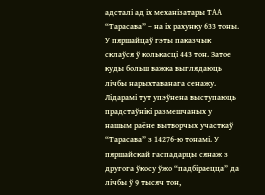адсталі ад іх механізатары ТАА “Тарасава” – на іх рахунку 633 тоны. У пяршайцаў гэты паказчык склаўся ў колькасці 443 тон. Затое куды больш важка выглядаюць лічбы нарыхтаванага сенажу. Лідарамі тут упэўнена выступаюць прадстаўнікі размешчаных у нашым раёне вытворчых участкаў “Тарасава” з 14276-ю тонамі. У пяршайскай гаспадарцы сянаж з другога ўкосу ўжо “падбіраецца” да лічбы ў 9 тысяч тон,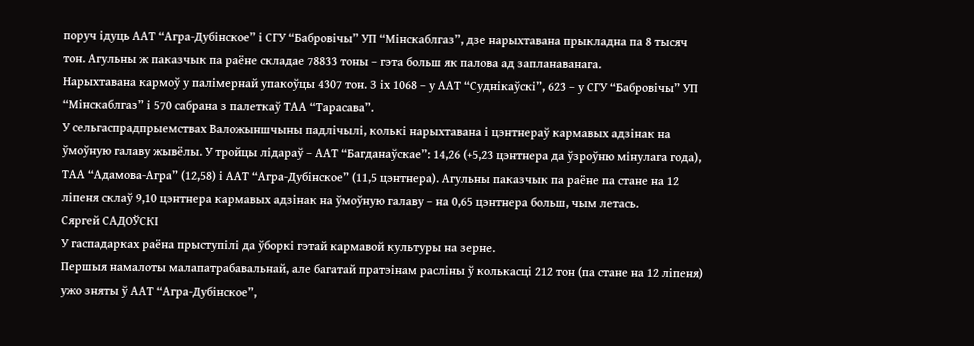поруч ідуць ААТ “Агра-Дубінское” і СГУ “Бабровічы” УП “Мінскаблгаз”, дзе нарыхтавана прыкладна па 8 тысяч тон. Агульны ж паказчык па раёне складае 78833 тоны – гэта больш як палова ад запланаванага.
Нарыхтавана кармоў у палімернай упакоўцы 4307 тон. З іх 1068 – у ААТ “Суднікаўскі”, 623 – у СГУ “Бабровічы” УП “Мінскаблгаз” і 570 сабрана з палеткаў ТАА “Тарасава”.
У сельгаспрадпрыемствах Валожыншчыны падлічылі, колькі нарыхтавана і цэнтнераў кармавых адзінак на ўмоўную галаву жывёлы. У тройцы лідараў – ААТ “Багданаўскае”: 14,26 (+5,23 цэнтнера да ўзроўню мінулага года), ТАА “Адамова-Агра” (12,58) і ААТ “Агра-Дубінское” (11,5 цэнтнера). Агульны паказчык па раёне па стане на 12 ліпеня склаў 9,10 цэнтнера кармавых адзінак на ўмоўную галаву – на 0,65 цэнтнера больш, чым летась.
Сяргей САДОЎСКІ
У гаспадарках раёна прыступілі да ўборкі гэтай кармавой культуры на зерне.
Першыя намалоты малапатрабавальнай, але багатай пратэінам расліны ў колькасці 212 тон (па стане на 12 ліпеня) ужо зняты ў ААТ “Агра-Дубінское”,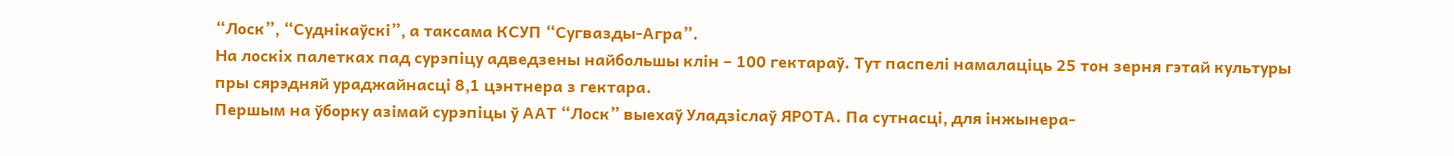“Лоск”, “Суднікаўскі”, а таксама КСУП “Сугвазды-Агра”.
На лоскіх палетках пад сурэпіцу адведзены найбольшы клін – 100 гектараў. Тут паспелі намалаціць 25 тон зерня гэтай культуры пры сярэдняй ураджайнасці 8,1 цэнтнера з гектара.
Першым на ўборку азімай сурэпіцы ў ААТ “Лоск” выехаў Уладзіслаў ЯРОТА. Па сутнасці, для інжынера-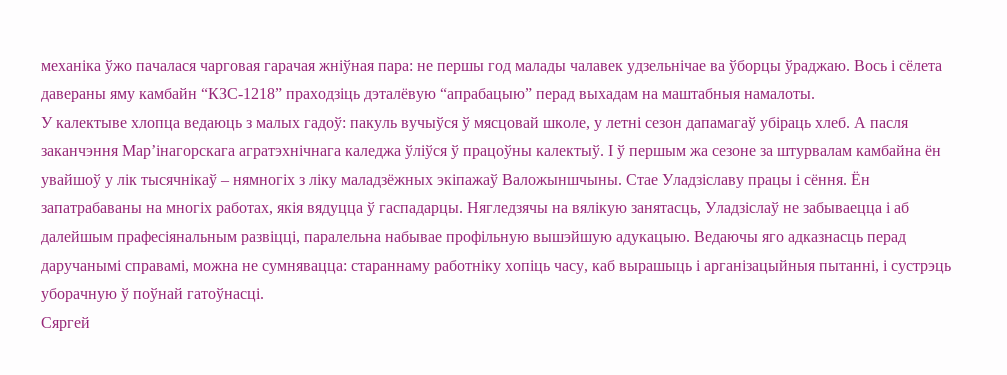механіка ўжо пачалася чарговая гарачая жніўная пара: не першы год малады чалавек удзельнічае ва ўборцы ўраджаю. Вось і сёлета давераны яму камбайн “КЗС-1218” праходзіць дэталёвую “апрабацыю” перад выхадам на маштабныя намалоты.
У калектыве хлопца ведаюць з малых гадоў: пакуль вучыўся ў мясцовай школе, у летні сезон дапамагаў убіраць хлеб. А пасля заканчэння Мар’інагорскага агратэхнічнага каледжа ўліўся ў працоўны калектыў. І ў першым жа сезоне за штурвалам камбайна ён увайшоў у лік тысячнікаў – нямногіх з ліку маладзёжных экіпажаў Валожыншчыны. Стае Уладзіславу працы і сёння. Ён запатрабаваны на многіх работах, якія вядуцца ў гаспадарцы. Нягледзячы на вялікую занятасць, Уладзіслаў не забываецца і аб далейшым прафесіянальным развіцці, паралельна набывае профільную вышэйшую адукацыю. Ведаючы яго адказнасць перад даручанымі справамі, можна не сумнявацца: стараннаму работніку хопіць часу, каб вырашыць і арганізацыйныя пытанні, і сустрэць уборачную ў поўнай гатоўнасці.
Сяргей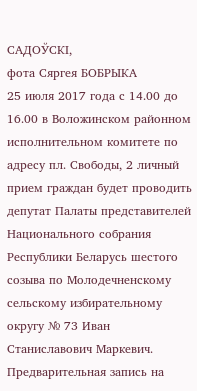САДОЎСКІ,
фота Сяргея БОБРЫКА
25 июля 2017 года с 14.00 до 16.00 в Воложинском районном исполнительном комитете по адресу пл. Свободы, 2 личный прием граждан будет проводить депутат Палаты представителей Национального собрания Республики Беларусь шестого созыва по Молодечненскому сельскому избирательному округу № 73 Иван Станиславович Маркевич.
Предварительная запись на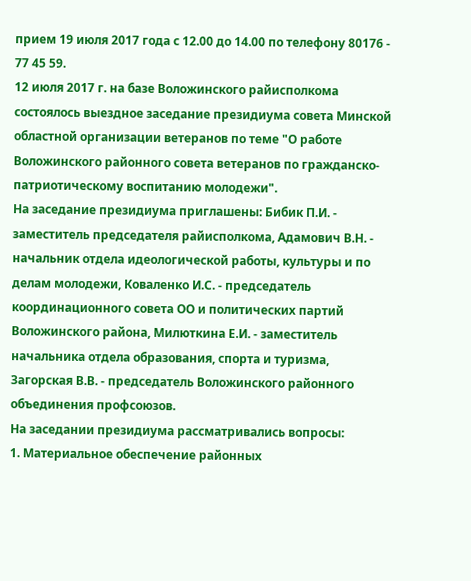прием 19 июля 2017 года с 12.00 до 14.00 по телефону 80176 - 77 45 59.
12 июля 2017 г. на базе Воложинского райисполкома состоялось выездное заседание президиума совета Минской областной организации ветеранов по теме "О работе Воложинского районного совета ветеранов по гражданско-патриотическому воспитанию молодежи".
На заседание президиума приглашены: Бибик П.И. - заместитель председателя райисполкома, Адамович В.Н. - начальник отдела идеологической работы, культуры и по делам молодежи, Коваленко И.С. - председатель координационного совета ОО и политических партий Воложинского района, Милюткина Е.И. - заместитель начальника отдела образования, спорта и туризма, Загорская В.В. - председатель Воложинского районного объединения профсоюзов.
На заседании президиума рассматривались вопросы:
1. Материальное обеспечение районных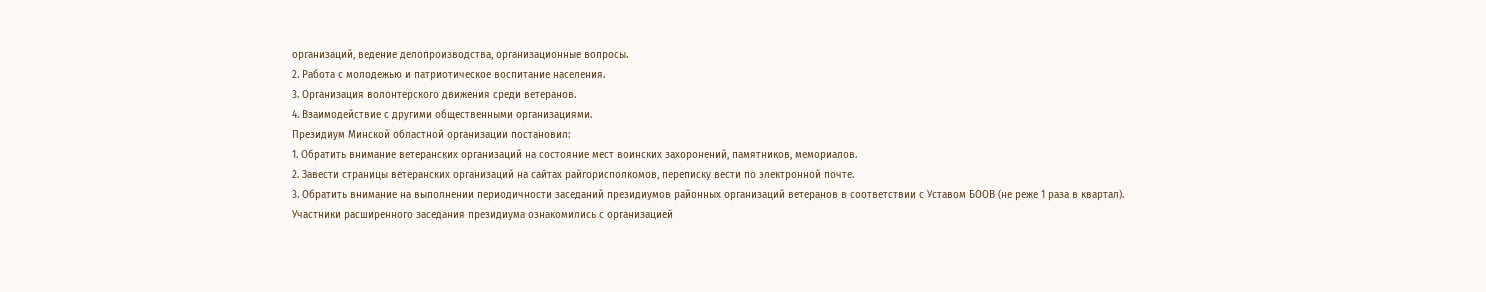организаций, ведение делопроизводства, организационные вопросы.
2. Работа с молодежью и патриотическое воспитание населения.
3. Организация волонтерского движения среди ветеранов.
4. Взаимодействие с другими общественными организациями.
Президиум Минской областной организации постановил:
1. Обратить внимание ветеранских организаций на состояние мест воинских захоронений, памятников, мемориалов.
2. Завести страницы ветеранских организаций на сайтах райгорисполкомов, переписку вести по электронной почте.
3. Обратить внимание на выполнении периодичности заседаний президиумов районных организаций ветеранов в соответствии с Уставом БООВ (не реже 1 раза в квартал).
Участники расширенного заседания президиума ознакомились с организацией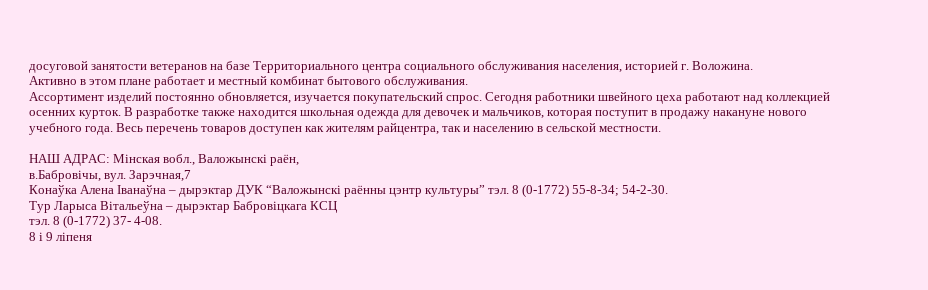досуговой занятости ветеранов на базе Территориального центра социального обслуживания населения, историей г. Воложина.
Активно в этом плане работает и местный комбинат бытового обслуживания.
Ассортимент изделий постоянно обновляется, изучается покупательский спрос. Сегодня работники швейного цеха работают над коллекцией осенних курток. В разработке также находится школьная одежда для девочек и мальчиков, которая поступит в продажу накануне нового учебного года. Весь перечень товаров доступен как жителям райцентра, так и населению в сельской местности.

НАШ АДРАС: Мінская вобл., Валожынскі раён,
в.Бабровічы, вул. Зарэчная,7
Конаўка Алена Іванаўна – дырэктар ДУК “Валожынскі раённы цэнтр культуры” тэл. 8 (0-1772) 55-8-34; 54-2-30.
Тур Ларыса Вітальеўна – дырэктар Бабровіцкага КСЦ
тэл. 8 (0-1772) 37- 4-08.
8 і 9 ліпеня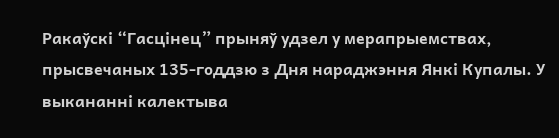Ракаўскі “Гасцінец” прыняў удзел у мерапрыемствах, прысвечаных 135-годдзю з Дня нараджэння Янкі Купалы. У выкананні калектыва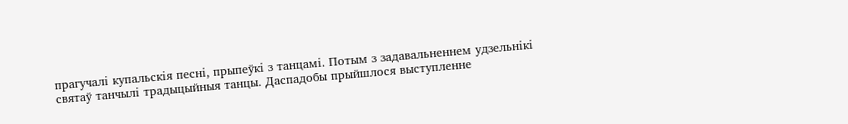прагучалі купальскія песні, прыпеўкі з танцамі. Потым з задавальненнем удзельнікі святаў танчылі традыцыйныя танцы. Даспадобы прыйшлося выступленне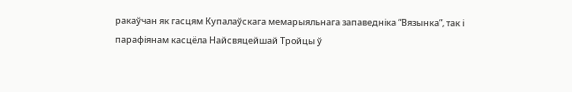ракаўчан як гасцям Купалаўскага мемарыяльнага запаведніка “Вязынка”, так і парафіянам касцёла Найсвяцейшай Тройцы ў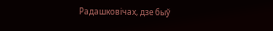Радашковічах, дзе быў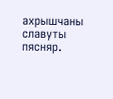ахрышчаны славуты пясняр.